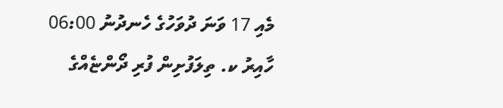މެއި 17 ވަނަ ދުވަހުގެ ހެނދުނު 06:00 ހާއިރު ކ. ތިލަފުށިން ފުރި ދޯންޏެއްގެ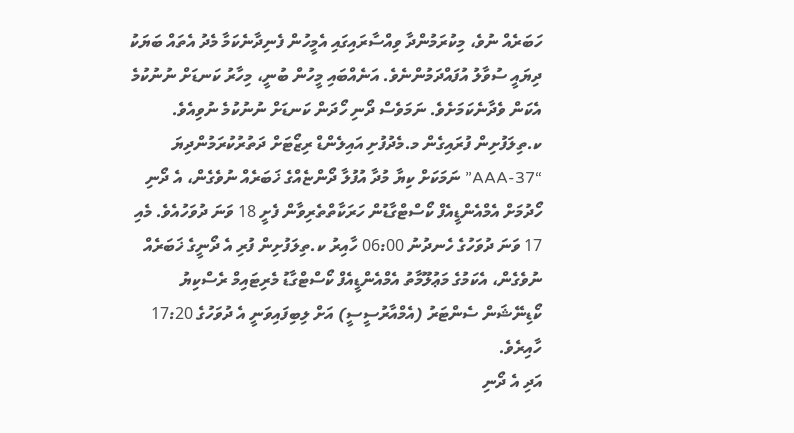ހަބަރެއް ނުވެ، މިކުރަމުންދާ ވިއްސާރައިގައި އެމީހުން ފެނިދާނެކަމާ މެދު އެތައް ބަޔަކު ދިޔައީ ސުވާލު އުފައްދަމުންނެވެ. އަނެއްބައި މީހުން ބުނީ، މިހާރު ކަނޑަށް ނުނުކުމެ އެކަން ވެދާނެކަމަށެވެ. ނަމަވެސް ދޯނި ހޯދަން ކަނޑަށް ނުނުކުމެ ނުވިއެވެ.
ކ.ތިލަފުށިން ފުރައިގެން މ.މެދުފުށި އައިލެންޑް ރިޒޯޓަށް ދަތުރުކުރަމުންދިޔަ “AAA-37” ނަމަކަށް ކިޔާ މުދާ އުފުލާ ދޯންޏެއްގެ ޚަބަރެއް ނުވެގެން، އެ ދޯނި ހޯދުމަށް އެމްއެންޑީއެފް ކޯސްޓްގާޑުން ހަރަކާތްތެރިވާން ފެށީ 18 ވަނަ ދުވަހުއެވެ. މެއި 17 ވަނަ ދުވަހުގެ ހެނދުނު 06:00 ހާއިރު ކ.ތިލަފުށިން ފުރި އެ ދޯނީގެ ޚަބަރެއް ނުވެގެން، އެކަމުގެ މަޢުލޫމާތު އެމްއެންޑީއެފް ކޯސްޓްގާޑު މެރިޓައިމް ރެސްކިޔު ކޯޑިނޭޝަން ސެންޓަރު (އެމްއާރުސީސީ) އަށް ލިބިފައިވަނީ އެ ދުވަހުގެ 17:20 ހާއިރެވެ.
އަދި އެ ދޯނި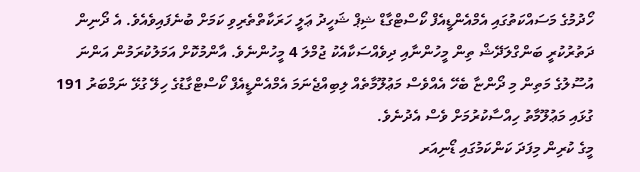ހޯދުމުގެ މަސައްކަތުގައި އެމްއެންޑީއެފް ކޯސްޓްގާޑް ޝިޕް ޝަހީދު ޢަލީ ހަރަކާތްތެރިވި ކަމަށް ބުނެފައިވެއެވެ. އެ ދޯނިން ދަތުރުކުރީ ބަންގްލަދޭޝް ތިން މީހުންނާއި ދިވެއްސަކާއެކު ޖުމްލަ 4 މީހުންނެވެ. އާންމުކޮށް އަމަލުކުރަމުން އަންނަ އުސޫލުގެ މަތިން މި ދޯންޏާ ބެހޭ އެއްވެސް މަޢުލޫމާތެއް ލިބިއްޖެނަމަ އެމްއެންޑީއެފް ކޯސްޓްގާޑުގެ ހިލޭ ގުޅޭ ނަމްބަރު 191 ގުޅައި މަޢުލޫމާތު ހިއްސާކުރުމަށް ވެސް އެދުނެވެ.
މީގެ ކުރިން މިފަދަ ކަންކަމުގައި ޑޯނިއަރ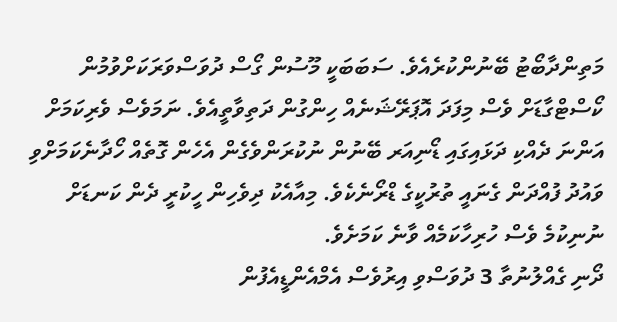މަތިންދާބޯޓު ބޭނުންކުރެއެވެ. ސަބަބަކީ މޫސުން ގޯސް ދުވަސްވަރަކަށްވުމުން ކޯސްޓްގާޑަށް ވެސް މިފަދަ އޮޕަރޭޝަނެއް ހިންގުން ދަތިވާތީއެވެ. ނަމަވެސް ވެރިކަމަށް އަންނަ ދެއްކި ދަޅައިގައި ޑޯނިއަރ ބޭނުން ނުކުރަންވެގެން އެހެން ގޮތެއް ހޯދާނެކަމަށްވި ވައުދު ފުއްދަން ގެނައީ ތުރުކީގެ ޑްރޯނެކެވެ. މިއާއެކު ދިވެހިން ހީކުރީ ދެން ކަނޑަށް ނުނިކުމެ ވެސް ހުރިހާކަމެއް ވާނެ ކަމަށެވެ.
ދޯނި ގެއްލުނުތާ 3 ދުވަސްވި އިރުވެސް އެމްއެންޑީއެފުން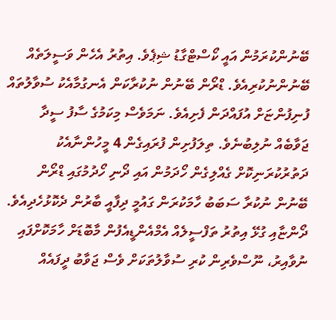ބޭނުންކުރަމުން އައީ ކޯސްޓްގާޑު ޝިޕެވެ. އިތުރު އެހެން ވަސީލަތެއް ބޭނުންނުކުރިއެވެ. ޑްރޯން ބޭނުން ނުކުރާކަން އެނގުމާއެކު ސުވާލުތައް ފުނިފުންޏަށް އުފައްދަން ފެށިއެވެ. ނަމަވެސް މިކަމުގެ ސާފު ސީދާ ޖަވާބެއް ނުލިބުނެވެ. ތިލަފުށިން ފުރައިގެން 4 މީހުންނާއެކު ދަތުރުކުރަނިކޮށް ގެއްލިގެން ހޯދަމުން އައި ދޯނި ހޯދުމުގައި ޑްރޯން ބޭނުން ނުކުރާ ސަބަބު ހާމަކުރަން ގައުމީ ދިފާއީ ބާރުން ދެކޮޅުހެދިއެވެ.
ދޯންޏާއި ގުޅޭ އިތުރު ތަފްސީލެއް އެމްއެންޑީއެފުން މާބޮޑަށް ހާމަކޮށްފައި ނުވާއިރު، ނޫސްވެރިން ކުރި ސުވާލުތަކަށް ވެސް ޖަވާބު ދީފައެއް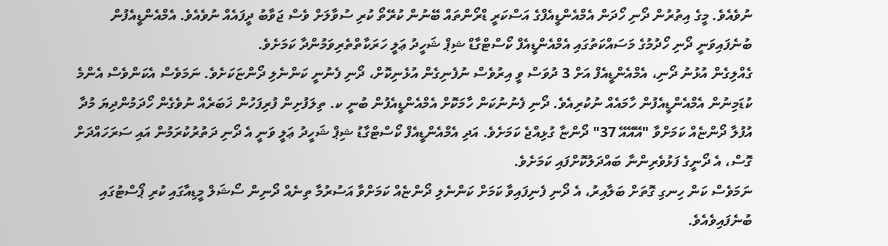ނުވެއެވެ. މީގެ އިތުރުން ދޯނި ހޯދަން އެމްއެންޑީއެފްގެ އަސްކަރީ ޑްރޯންތައް ބޭނުން ކުރޭތޯ ކުރި ސުވާލަށް ވެސް ޖަވާބު ދީފައެއް ނުވެއެވެ. އެމްއެންޑީއެފުން ބުނެފައިވަނީ ދޯނި ހޯދުމުގެ މަސައްކަތުގައި އެމްއެންޑީއެފް ކޯސްޓްގާޑް ޝިޕް ޝަހީދު ޢަލީ ހަރަކާތްތެރިވަމުންދާ ކަމަށެވެ.
ގެއްލިގެން އުޅުނު ދޯނި، އެމްއެންޑީއެފް އަށް 3 ދުވަސް ވީ އިރުވެސް ނުފެނިގެން އުޅެނިކޮށް، ދޯނި ފެނުނީ ކަންނެލި ދޯންޏަކަށެވެ. ނަމަވެސް އެކަންވެސް އެންމެ ކުޑަމިނުން އެމްއެންޑީއެފުން ހާމައެއް ނުކުރިއެވެ. ދޯނި ފެނުނުކަން ހާމަކޮށް އެމްއެންޑީއެފުން ބުނީ ކ. ތިލަފުށިން ފުރިފަހުން ޚަބަރެއް ނުވެގެން ހޯދަމުންދިޔަ މުދާ އުފުލާ ދޯންޏެއް ކަމަށްވާ "އޭއޭއޭ 37" ދޯންޏާ ގުޅިއްޖެ ކަމަށެވެ. އަދި އެމްއެންޑީއެފް ކޯސްޓްގާޑު ޝިޕް ޝަހީދު ޢަލީ ވަނީ އެ ދޯނި ދަތުރުކުރަމުން އައި ސަރަހައްދަށް ގޮސް، އެ ދޯނީގެ ފަޅުވެރިންނާ ބައްދަލުކޮށްފައި ކަމަށެވެ.
ނަމަވެސް ކަން ހިނގި ގޮތަށް ބަލާއިރު، އެ ދޯނި ފެނިފައިވާ ކަމަށް ކަންނެލި ދޯންޏެއް ކަމަށްވާ އަސުރުމާ ތިނެއް ދޯނިން ސޯޝަލް މީޑިއާގައި ކުރި ޕޯސްޓުގައި ބުނެފައިވެއެވެ.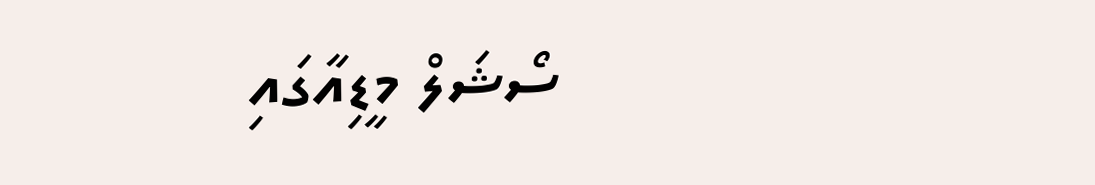ސޯޝަލް މީޑިއާގައި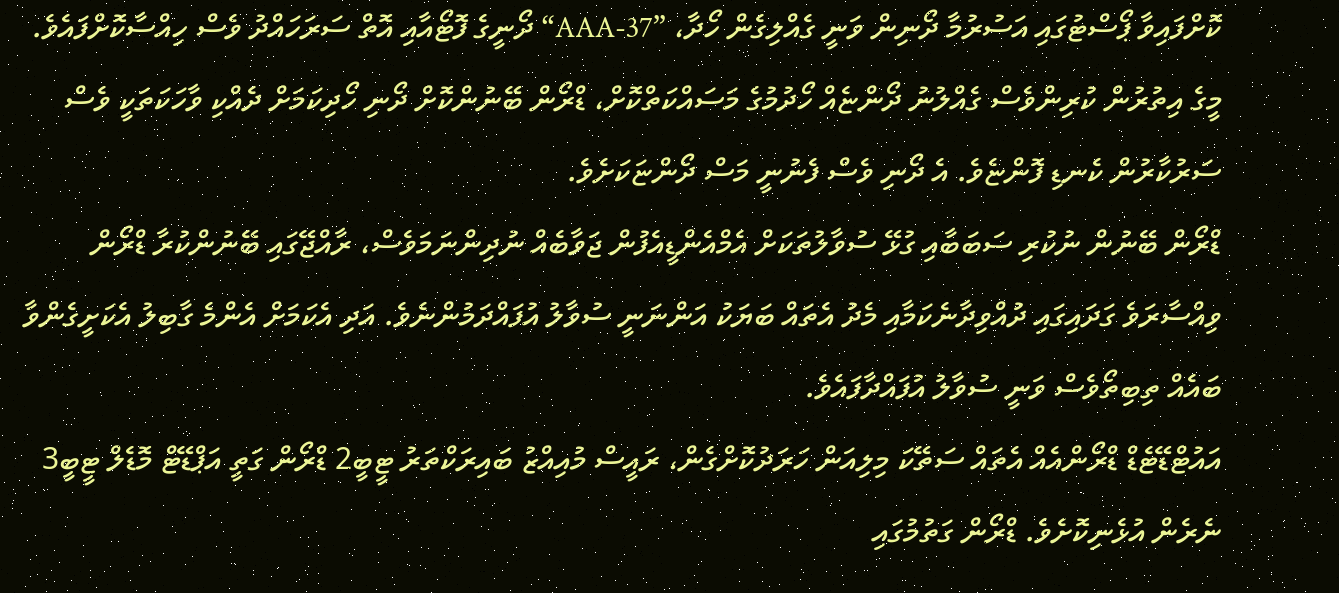ކޮށްފައިވާ ޕޯސްޓުގައި އަސުރުމާ ދޯނިން ވަނީ ގެއްލިގެން ހޯދާ، ”AAA-37“ ދޯނީގެ ފޮޓޯއާއި އޮތް ސަރަހައްދު ވެސް ހިއްސާކޮށްފައެވެ.
މީގެ އިތުރުން ކުރިންވެސް ގެއްލުނު ދޯންޏެއް ހޯދުމުގެ މަސައްކަތްކޮށް، ޑްރޯން ބޭނުންކޮށް ދޯނި ހޯދިކަމަށް ދެއްކި ވާހަކަތަކީ ވެސް ސަރުކާރުން ކެނޑި ފޮންޏެވެ. އެ ދޯނި ވެސް ފެނުނީ މަސް ދޯންޏަކަށެވެ.
ޑްރޯން ބޭނުން ނުކުރި ސަބަބާއި ގުޅޭ ސުވާލުތަކަށް އެމްއެންޑީއެފުން ޖަވާބެއް ނުދިންނަމަވެސް، ރާއްޖޭގައި ބޭނުންކުރާ ޑްރޯން ވިއްސާރަވެ ގަދައިގައި ދުއްވިދާނެކަމާއި މެދު އެތައް ބަޔަކު އަންނަނީ ސުވާލު އުފައްދަމުންނެވެ. އަދި އެކަމަށް އެންމެ ގާބިލު އެކަށީގެންވާ ބައެއް ތިބިތޯވެސް ވަނީ ސުވާލު އުފައްދާފައެވެ.
އައުޓްޑޭޓެޑް ޑްރޯންއެއް އެތައް ސަތޭކަ މިލިއަން ހަރަދުކޮށްގެން، ރައީސް މުއިއްޒު ބައިރަކްތަރު ޓީބީ2 ޑްރޯން ގަތީ އަޕްޑޭޓް މޮޑެލް ޓީބީ3 ނެރެން އުޅެނިކޮށެވެ. ޑްރޯން ގަތުމުގައި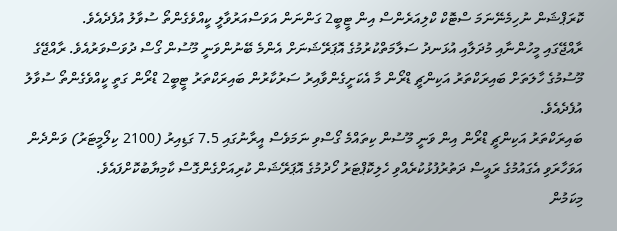ކޮރަޕްޝަން ނުހިމެނޭނަމަ ސްޓޮކް ކްލިއަރެންސް އިން ޓީބީ2 ގަންނަން އަވަސްއަރުވާލީ ކީއްވެގެންތޯ ސުވާލު އުފެދެއެވެ.
ރާއްޖޭގައި މީހުންނާއި މުދަލާއި އުޅަނދު ސަލާމަތްކުރުމުގެ އޮޕަރޭޝަނަށް އެންމެ ބޭނުންވަނީ މޫސުން ގޯސް ދުވަސްވަރުއެވެ. ރާއްޖޭގެ މޫސުމުގެ ހާލަތަށް ބައިރަކްތަރު އަކިންޗީ ޑްރޯން މާ އެކަށީގެންވާއިރު ސަރުކާރުން ބައިރަކްތަރު ޓީބީ2 ޑްރޯން ގަތީ ކީއްވެގެންތޯ ސުވާލު އުފެދެއެވެ.
ބައިރަކްތަރު އަކިންޗީ ޑްރޯން އިން ވަނީ މޫސުން ކިތައްމެ ގޯސްވި ނަމަވެސް އީރާނުގައި 7.5 ގަޑިއިރު (2100 ކިލޯމީޓަރު) ވަންދެން އަވަހާރަވި އެގައުމުގެ ރައީސް ދަތުރުފުޅުކުރެއްވި ހެލިކޮޕްޓަރު ހޯދުމުގެ އޮޕަރޭޝަން ކުރިއަށްގެންގޮސް ކާމިޔާބުކޮށްފައެވެ.
މިކަމުން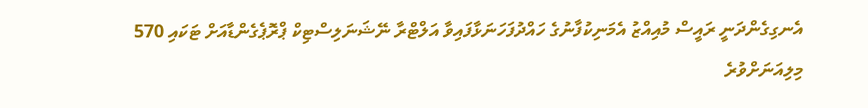އެނގިގެންދަނީ ރައީސް މުއިއްޒު އެމަނިކުފާނުގެ ހައްދުފަހަނަޅާފައިވާ އަލްޓްރާ ނޭޝަނަލިސްޓިކް ޕްރޮޕެގެންޑާއަށް ޓަކައި 570 މިލިއަނަށްވުރެ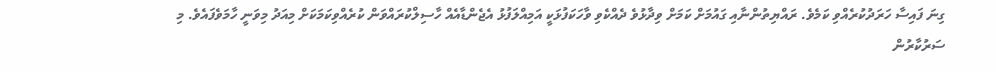ގިނަ ފައިސާ ހަރަދުކުރެއްވި ކަމެވެ. ރައްޔިތުންނާއި ގައުމަށް ކަމަށް ވިދާޅުވެ ދެއްކެވި ވާހަކަފުޅަކީ އަމިއްލަފުޅު އެޖެންޑާއެއް ހާސިލްކުރައްވަން ކުރެއްވިކަމަކަށް މިއަދު މިވަނީ ހާމަވެފައެވެ. މި ސަރުކާރުން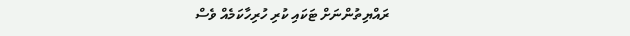ރައްޔިތުންނަށް ޓަކައި ކުރި ހުރިހާކަމެއް ވެސް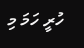ހުރީ ހަމަ މި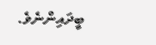ބީދައިންނެވެ.